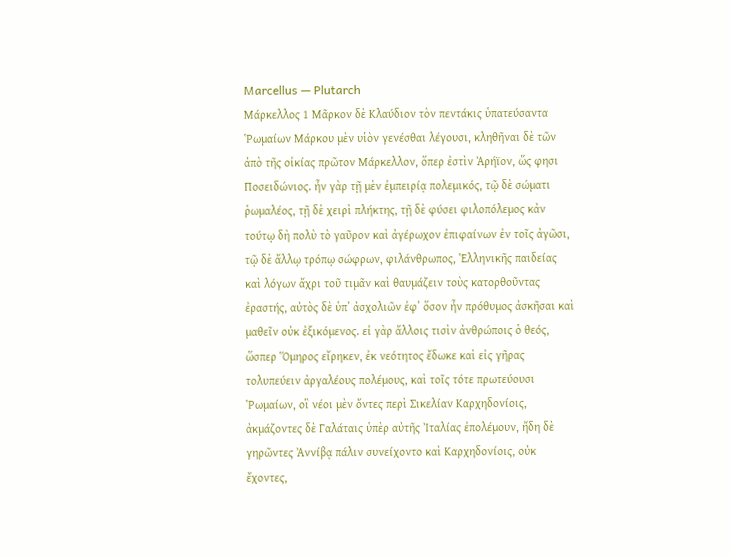Marcellus — Plutarch
Μάρκελλος 1 Μᾶρκον δὲ Κλαύδιον τὸν πεντάκις ὑπατεύσαντα Ῥωμαίων Μάρκου μὲν υἱὸν γενέσθαι λέγουσι, κληθῆναι δὲ τῶν ἀπὸ τῆς οἰκίας πρῶτον Μάρκελλον, ὅπερ ἐστὶν Ἀρήϊον, ὥς φησι Ποσειδώνιος. ἦν γὰρ τῇ μὲν ἐμπειρίᾳ πολεμικός, τῷ δὲ σώματι ῥωμαλέος, τῇ δὲ χειρὶ πλήκτης, τῇ δὲ φύσει φιλοπόλεμος κἀν τούτῳ δὴ πολὺ τὸ γαῦρον καὶ ἀγέρωχον ἐπιφαίνων ἐν τοῖς ἀγῶσι, τῷ δὲ ἄλλῳ τρόπῳ σώφρων, φιλάνθρωπος, Ἑλληνικῆς παιδείας καὶ λόγων ἄχρι τοῦ τιμᾶν καὶ θαυμάζειν τοὺς κατορθοῦντας ἐραστής, αὐτὸς δὲ ὑπʼ ἀσχολιῶν ἐφʼ ὅσον ἦν πρόθυμος ἀσκῆσαι καὶ μαθεῖν οὐκ ἐξικόμενος. εἰ γὰρ ἄλλοις τισὶν ἀνθρώποις ὁ θεός, ὥσπερ Ὅμηρος εἴρηκεν, ἐκ νεότητος ἔδωκε καὶ εἰς γῆρας τολυπεύειν ἀργαλέους πολέμους, καὶ τοῖς τότε πρωτεύουσι Ῥωμαίων, οἳ νέοι μὲν ὄντες περὶ Σικελίαν Καρχηδονίοις, ἀκμάζοντες δὲ Γαλάταις ὑπὲρ αὐτῆς Ἰταλίας ἐπολέμουν, ἤδη δὲ γηρῶντες Ἀννίβᾳ πάλιν συνείχοντο καὶ Καρχηδονίοις, οὐκ ἔχοντες,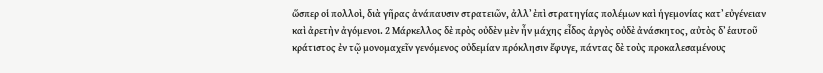ὥσπερ οἱ πολλοὶ, διὰ γῆρας ἀνάπαυσιν στρατειῶν, ἀλλʼ ἐπὶ στρατηγίας πολέμων καὶ ἡγεμονίας κατʼ εὐγένειαν καὶ ἀρετὴν ἀγόμενοι. 2 Μάρκελλος δὲ πρὸς οὐδὲν μὲν ἦν μάχης εἶδος ἀργὸς οὐδὲ ἀνάσκητος, αὐτὸς δʼ ἑαυτοῦ κράτιστος ἐν τῷ μονομαχεῖν γενόμενος οὐδεμίαν πρόκλησιν ἔφυγε, πάντας δὲ τοὺς προκαλεσαμένους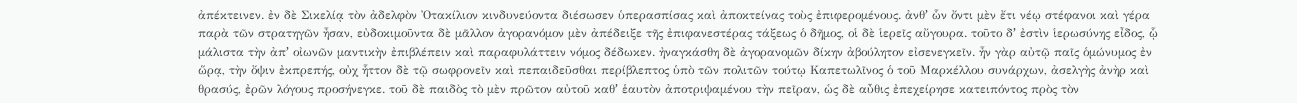ἀπέκτεινεν. ἐν δὲ Σικελίᾳ τὸν ἀδελφὸν Ὀτακίλιον κινδυνεύοντα διέσωσεν ὑπερασπίσας καὶ ἀποκτείνας τοὺς ἐπιφερομένους. ἀνθʼ ὧν ὄντι μὲν ἔτι νέῳ στέφανοι καὶ γέρα παρὰ τῶν στρατηγῶν ἦσαν, εὐδοκιμοῦντα δὲ μᾶλλον ἀγορανόμον μὲν ἀπέδειξε τῆς ἐπιφανεστέρας τάξεως ὁ δῆμος, οἱ δὲ ἱερεῖς αὔγουρα. τοῦτο δʼ ἐστὶν ἱερωσύνης εἶδος, ᾧ μάλιστα τὴν ἀπʼ οἰωνῶν μαντικὴν ἐπιβλέπειν καὶ παραφυλάττειν νόμος δέδωκεν. ἠναγκάσθη δὲ ἀγορανομῶν δίκην ἀβούλητον εἰσενεγκεῖν. ἦν γὰρ αὐτῷ παῖς ὁμώνυμος ἐν ὥρᾳ, τὴν ὄψιν ἐκπρεπής, οὐχ ἧττον δὲ τῷ σωφρονεῖν καὶ πεπαιδεῦσθαι περίβλεπτος ὑπὸ τῶν πολιτῶν τούτῳ Καπετωλῖνος ὁ τοῦ Μαρκέλλου συνάρχων, ἀσελγὴς ἀνὴρ καὶ θρασύς, ἐρῶν λόγους προσήνεγκε. τοῦ δὲ παιδὸς τὸ μὲν πρῶτον αὐτοῦ καθʼ ἑαυτὸν ἀποτριψαμένου τὴν πεῖραν, ὡς δὲ αὖθις ἐπεχείρησε κατειπόντος πρὸς τὸν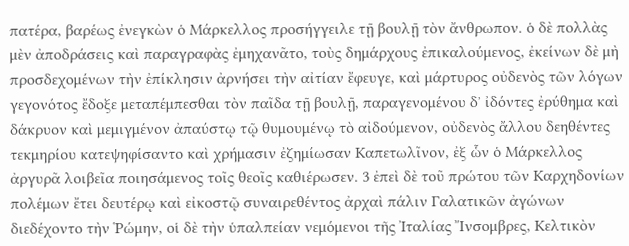πατέρα, βαρέως ἐνεγκὼν ὁ Μάρκελλος προσήγγειλε τῇ βουλῇ τὸν ἄνθρωπον. ὁ δὲ πολλὰς μὲν ἀποδράσεις καὶ παραγραφὰς ἐμηχανᾶτο, τοὺς δημάρχους ἐπικαλούμενος, ἐκείνων δὲ μὴ προσδεχομένων τὴν ἐπίκλησιν ἀρνήσει τὴν αἰτίαν ἔφευγε, καὶ μάρτυρος οὐδενὸς τῶν λόγων γεγονότος ἔδοξε μεταπέμπεσθαι τὸν παῖδα τῇ βουλῇ, παραγενομένου δʼ ἰδόντες ἐρύθημα καὶ δάκρυον καὶ μεμιγμένον ἀπαύστῳ τῷ θυμουμένῳ τὸ αἰδούμενον, οὐδενὸς ἄλλου δεηθέντες τεκμηρίου κατεψηφίσαντο καὶ χρήμασιν ἐζημίωσαν Καπετωλῖνον, ἐξ ὧν ὁ Μάρκελλος ἀργυρᾶ λοιβεῖα ποιησάμενος τοῖς θεοῖς καθιέρωσεν. 3 ἐπεὶ δὲ τοῦ πρώτου τῶν Καρχηδονίων πολέμων ἔτει δευτέρῳ καὶ εἰκοστῷ συναιρεθέντος ἀρχαὶ πάλιν Γαλατικῶν ἀγώνων διεδέχοντο τὴν Ῥώμην, οἱ δὲ τὴν ὑπαλπείαν νεμόμενοι τῆς Ἰταλίας Ἴνσομβρες, Κελτικὸν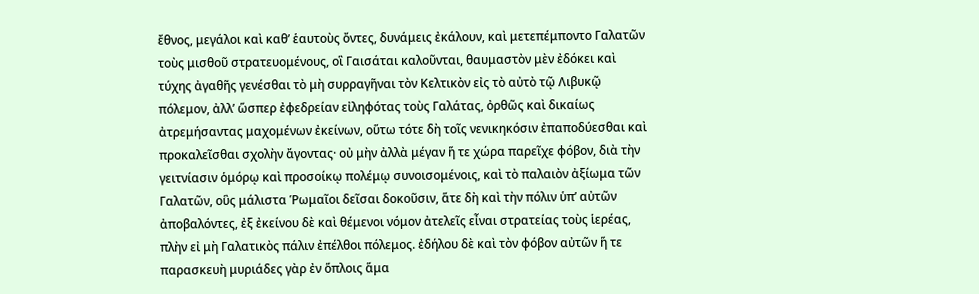ἔθνος, μεγάλοι καὶ καθʼ ἑαυτοὺς ὄντες, δυνάμεις ἐκάλουν, καὶ μετεπέμποντο Γαλατῶν τοὺς μισθοῦ στρατευομένους, οἳ Γαισάται καλοῦνται, θαυμαστὸν μὲν ἐδόκει καὶ τύχης ἀγαθῆς γενέσθαι τὸ μὴ συρραγῆναι τὸν Κελτικὸν εἰς τὸ αὐτὸ τῷ Λιβυκῷ πόλεμον, ἀλλʼ ὥσπερ ἐφεδρείαν εἰληφότας τοὺς Γαλάτας, ὀρθῶς καὶ δικαίως ἀτρεμήσαντας μαχομένων ἐκείνων, οὕτω τότε δὴ τοῖς νενικηκόσιν ἐπαποδύεσθαι καὶ προκαλεῖσθαι σχολὴν ἄγοντας· οὐ μὴν ἀλλὰ μέγαν ἥ τε χώρα παρεῖχε φόβον, διὰ τὴν γειτνίασιν ὁμόρῳ καὶ προσοίκῳ πολέμῳ συνοισομένοις, καὶ τὸ παλαιὸν ἀξίωμα τῶν Γαλατῶν, οὓς μάλιστα Ῥωμαῖοι δεῖσαι δοκοῦσιν, ἅτε δὴ καὶ τὴν πόλιν ὑπʼ αὐτῶν ἀποβαλόντες, ἐξ ἐκείνου δὲ καὶ θέμενοι νόμον ἀτελεῖς εἶναι στρατείας τοὺς ἱερέας, πλὴν εἰ μὴ Γαλατικὸς πάλιν ἐπέλθοι πόλεμος. ἐδήλου δὲ καὶ τὸν φόβον αὐτῶν ἥ τε παρασκευὴ μυριάδες γὰρ ἐν ὅπλοις ἅμα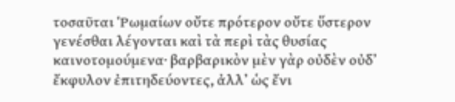τοσαῦται Ῥωμαίων οὔτε πρότερον οὔτε ὕστερον γενέσθαι λέγονται καὶ τὰ περὶ τὰς θυσίας καινοτομούμενα· βαρβαρικὸν μὲν γὰρ οὐδὲν οὐδʼ ἔκφυλον ἐπιτηδεύοντες, ἀλλʼ ὡς ἔνι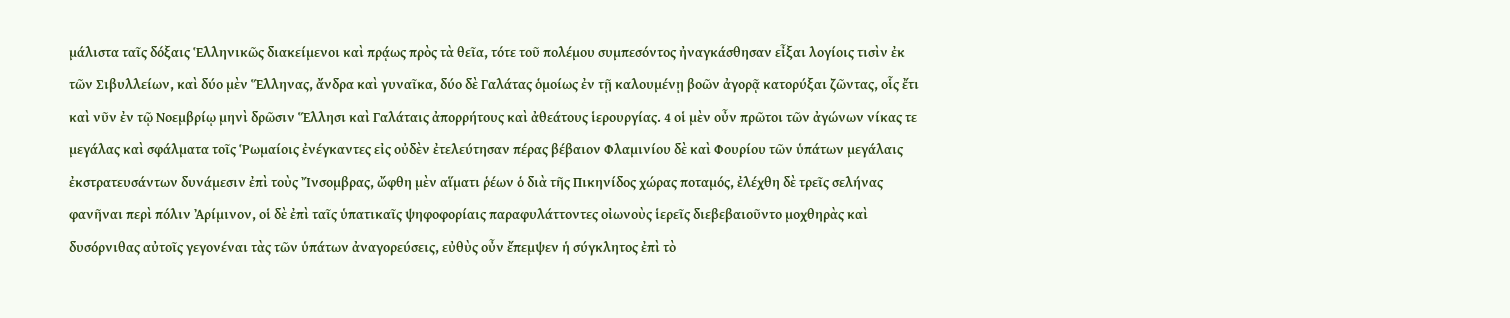μάλιστα ταῖς δόξαις Ἑλληνικῶς διακείμενοι καὶ πρᾴως πρὸς τὰ θεῖα, τότε τοῦ πολέμου συμπεσόντος ἠναγκάσθησαν εἶξαι λογίοις τισὶν ἐκ τῶν Σιβυλλείων, καὶ δύο μὲν Ἕλληνας, ἄνδρα καὶ γυναῖκα, δύο δὲ Γαλάτας ὁμοίως ἐν τῇ καλουμένῃ βοῶν ἀγορᾷ κατορύξαι ζῶντας, οἷς ἔτι καὶ νῦν ἐν τῷ Νοεμβρίῳ μηνὶ δρῶσιν Ἕλλησι καὶ Γαλάταις ἀπορρήτους καὶ ἀθεάτους ἱερουργίας. 4 οἱ μὲν οὖν πρῶτοι τῶν ἀγώνων νίκας τε μεγάλας καὶ σφάλματα τοῖς Ῥωμαίοις ἐνέγκαντες εἰς οὐδὲν ἐτελεύτησαν πέρας βέβαιον Φλαμινίου δὲ καὶ Φουρίου τῶν ὑπάτων μεγάλαις ἐκστρατευσάντων δυνάμεσιν ἐπὶ τοὺς Ἴνσομβρας, ὤφθη μὲν αἵματι ῥέων ὁ διὰ τῆς Πικηνίδος χώρας ποταμός, ἐλέχθη δὲ τρεῖς σελήνας φανῆναι περὶ πόλιν Ἀρίμινον, οἱ δὲ ἐπὶ ταῖς ὑπατικαῖς ψηφοφορίαις παραφυλάττοντες οἰωνοὺς ἱερεῖς διεβεβαιοῦντο μοχθηρὰς καὶ δυσόρνιθας αὐτοῖς γεγονέναι τὰς τῶν ὑπάτων ἀναγορεύσεις, εὐθὺς οὖν ἔπεμψεν ἡ σύγκλητος ἐπὶ τὸ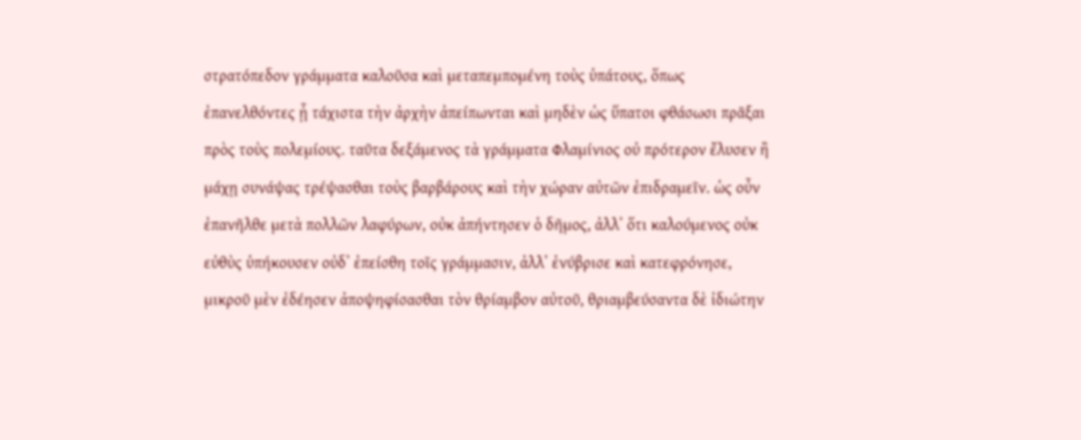στρατόπεδον γράμματα καλοῦσα καὶ μεταπεμπομένη τοὺς ὑπάτους, ὅπως ἐπανελθόντες ᾗ τάχιστα τὴν ἀρχὴν ἀπείπωνται καὶ μηδὲν ὡς ὕπατοι φθάσωσι πρᾶξαι πρὸς τοὺς πολεμίους. ταῦτα δεξάμενος τὰ γράμματα Φλαμίνιος οὐ πρότερον ἔλυσεν ἢ μάχῃ συνάψας τρέψασθαι τοὺς βαρβάρους καὶ τὴν χώραν αὐτῶν ἐπιδραμεῖν. ὡς οὖν ἐπανῆλθε μετὰ πολλῶν λαφύρων, οὐκ ἀπήντησεν ὁ δῆμος, ἀλλʼ ὅτι καλούμενος οὐκ εὐθὺς ὑπήκουσεν οὐδʼ ἐπείσθη τοῖς γράμμασιν, ἀλλʼ ἐνύβρισε καὶ κατεφρόνησε, μικροῦ μὲν ἐδέησεν ἀποψηφίσασθαι τὸν θρίαμβον αὐτοῦ, θριαμβεύσαντα δὲ ἰδιώτην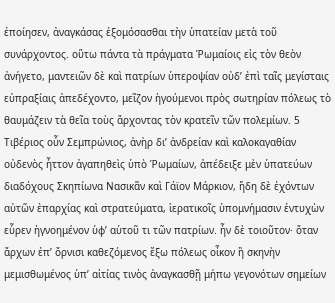ἐποίησεν, ἀναγκάσας ἐξομόσασθαι τὴν ὑπατείαν μετὰ τοῦ συνάρχοντος. οὕτω πάντα τὰ πράγματα Ῥωμαίοις εἰς τὸν θεὸν ἀνήγετο, μαντειῶν δὲ καὶ πατρίων ὑπεροψίαν οὐδʼ ἐπὶ ταῖς μεγίσταις εὐπραξίαις ἀπεδέχοντο, μεῖζον ἡγούμενοι πρὸς σωτηρίαν πόλεως τὸ θαυμάζειν τὰ θεῖα τοὺς ἄρχοντας τὸν κρατεῖν τῶν πολεμίων. 5 Τιβέριος οὖν Σεμπρώνιος, ἀνὴρ διʼ ἀνδρείαν καὶ καλοκαγαθίαν οὐδενὸς ἧττον ἀγαπηθεὶς ὑπὸ Ῥωμαίων, ἀπέδειξε μὲν ὑπατεύων διαδόχους Σκηπίωνα Νασικᾶν καὶ Γάϊον Μάρκιον, ἤδη δὲ ἐχόντων αὐτῶν ἐπαρχίας καὶ στρατεύματα, ἱερατικοῖς ὑπομνήμασιν ἐντυχὼν εὗρεν ἠγνοημένον ὑφʼ αὑτοῦ τι τῶν πατρίων. ἦν δὲ τοιοῦτον· ὅταν ἄρχων ἐπʼ ὄρνισι καθεζόμενος ἔξω πόλεως οἶκον ἢ σκηνὴν μεμισθωμένος ὑπʼ αἰτίας τινὸς ἀναγκασθῇ μήπω γεγονότων σημείων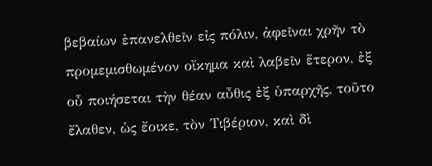βεβαίων ἐπανελθεῖν εἰς πόλιν, ἀφεῖναι χρῆν τὸ προμεμισθωμένον οἴκημα καὶ λαβεῖν ἕτερον, ἐξ οὗ ποιήσεται τὴν θέαν αὖθις ἐξ ὑπαρχῆς, τοῦτο ἔλαθεν, ὡς ἔοικε, τὸν Τιβέριον, καὶ δὶ